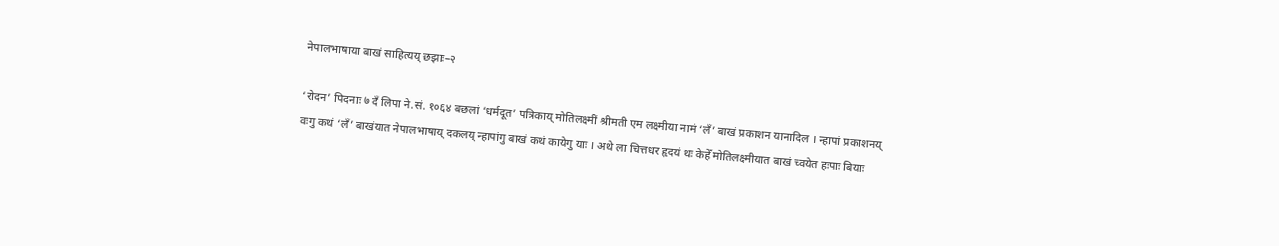नेपालभाषाया बाखं साहित्यय् छझाः–२

‘रोदन’ पिदनाः ७ दँ लिपा ने.सं. १०६४ बछलां ‘धर्मदूत’ पत्रिकाय् मोतिलक्ष्मीं श्रीमती एम लक्ष्मीया नामं ‘लँ’ बाखं प्रकाशन यानादिल । न्हापां प्रकाशनय् वःगु कथं ‘लँ’ बाखंयात नेपालभाषाय् दकलय् न्हापांगु बाखं कथं कायेगु याः । अथे ला चित्तधर हृदयं थः केहेँ मोतिलक्ष्मीयात बाखं च्वयेत हःपाः बियाः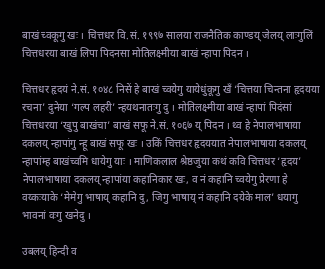बाखं च्वकूगु खः । चित्तधर वि.सं. १९९७ सालया राजनैतिक काण्डय् जेलय् लाःगुलिं चित्तधरया बाखं लिपा पिदनसा मोतिलक्ष्मीया बाखं न्हापा पिदन ।

चित्तधर हृदयं ने.सं. १०४८ निसें हे बाखं च्वयेगु यायेधुंकूगु खँ ‘चित्तया चिन्तना हृदयया रचना’ दुनेया ‘गल्प लहरी’ न्हयथनातःगु दु । मोतिलक्ष्मीया बाखं न्हापां पिदंसां चित्तधरया ‘खुपु बाखंचा’ बाखं सफू ने.सं. १०६७ य् पिदन । थ्व हे नेपालभाषाया दकलय् न्हापांगु न्हू बाखं सफू खः । उकिं चित्तधर हृदययात नेपालभाषाया दकलय् न्हापांम्ह बाखंच्वमि धायेगु याः । माणिकलाल श्रेष्ठजुया कथं कवि चित्तधर ‘हृदय’ नेपालभाषाया दकलय् न्हापांया कहानिकार खः, व नं कहानि च्वयेगु प्रेरणा हे वय्कःयाके ‘मेमेगु भाषाय् कहानि दु, जिगु भाषाय् नं कहानि दयेके माल’ धयागु भावनां वःगु खनेदु ।

उबलय् हिन्दी व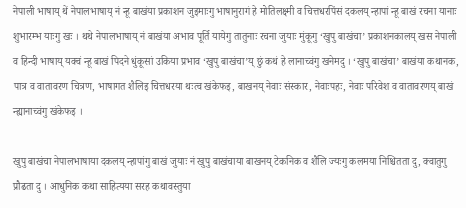नेपाली भाषाय् थें नेपालभाषाय् नं न्हू बाखंया प्रकाशन जुइमाःगु भाषानुरागं हे मोतिलक्ष्मी व चित्तधरपिंसं दकलय् न्हापां न्हू बाखं रचना यानाः शुभारम्भ याःगु खः । थथे नेपालभाषाय् नं बाखंया अभाव पूर्ति यायेगु तातुनाः रचना जुयाः मुंकूगु ‘खुपु बाखंचा’ प्रकाशनकालय् खस नेपाली व हिन्दी भाषाय् यक्वं न्हू बाखं पिदने धुंकूसां उकिया प्रभाव ‘खुपु बाखंचा’य् छुं कथं हे लानाच्वंगु खनेमदु । ‘खुपु बाखंचा’ बाखंया कथानक, पात्र व वातावरण चित्रण, भाषागत शैलिइ चित्तधरया थःत्व खंकेफइ, बाखनय् नेवाः संस्कार, नेवाःपहः, नेवाः परिवेश व वातावरणय् बाखं न्ह्यानाच्वंगु खंकेफइ ।

खुपु बाखंचा नेपालभाषाया दकलय् न्हापांगु बाखं जुयाः नं खुपु बाखंचाया बाखनय् टेकनिक व शैलि ज्यःगु कलमया निश्चितता दु, क्वातुगु प्रौढता दु । आधुनिक कथा साहित्यया सरह कथावस्तुया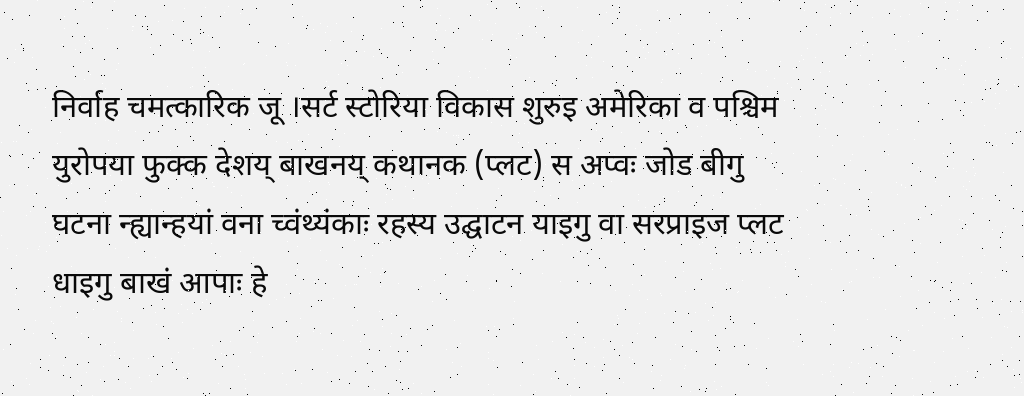निर्वाह चमत्कारिक जू ।सर्ट स्टोरिया विकास शुरुइ अमेरिका व पश्चिम युरोपया फुक्क देशय् बाखनय् कथानक (प्लट) स अप्वः जोड बीगु घटना न्ह्यान्हयां वना च्वंथ्यंकाः रहस्य उद्घाटन याइगु वा सरप्राइज प्लट धाइगु बाखं आपाः हे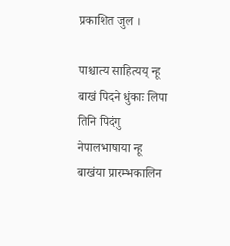प्रकाशित जुल ।

पाश्चात्य साहित्यय् न्हू बाखं पिदने धुंकाः लिपा तिनि पिदंगु नेपालभाषाया न्हू बाखंया प्रारम्भकालिन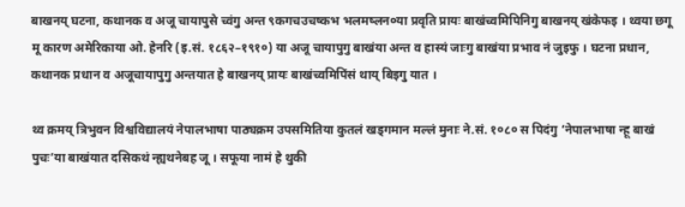बाखनय् घटना, कथानक व अजू चायापुसे च्वंगु अन्त ९कगचउचष्कभ भलमष्लन०या प्रवृति प्रायः बाखंच्वमिपिनिगु बाखनय् खंकेफइ । थ्वया छगू मू कारण अमेरिकाया ओ. हेनरि (इ.सं. १८६२–१९१०) या अजू चायापुगु बाखंया अन्त व हास्यं जाःगु बाखंया प्रभाव नं जुइफु । घटना प्रधान, कथानक प्रधान व अजूचायापुगु अन्तयात हे बाखनय् प्रायः बाखंच्वमिपिंसं थाय् बिइगु यात ।

थ्व क्रमय् त्रिभुवन विश्वविद्यालयं नेपालभाषा पाठ्यक्रम उपसमितिया कुतलं खड्गमान मल्लं मुनाः ने.सं. १०८० स पिदंगु ‘नेपालभाषा न्हू बाखं पुचः’या बाखंयात दसिकथं न्ह्यथनेबह जू । सफूया नामं हे थुकी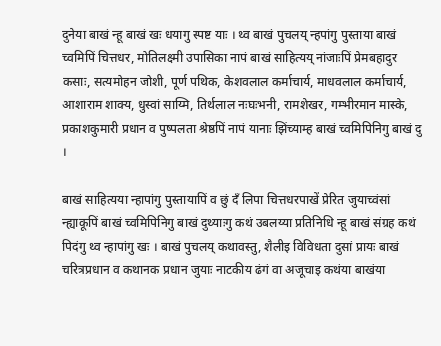दुनेया बाखं न्हू बाखं खः धयागु स्पष्ट याः । थ्व बाखं पुचलय् न्हपांगु पुस्ताया बाखं च्वमिपिं चित्तधर, मोतिलक्ष्मी उपासिका नापं बाखं साहित्यय् नांजाःपिं प्रेमबहादुर कसाः, सत्यमोहन जोशी, पूर्ण पथिक, केशवलाल कर्माचार्य, माधवलाल कर्माचार्य, आशाराम शाक्य, धुस्वां साय्मि, तिर्थलाल नःघःभनी, रामशेखर, गम्भीरमान मास्के, प्रकाशकुमारी प्रधान व पुष्पलता श्रेष्ठपिं नापं यानाः झिंच्याम्ह बाखं च्वमिपिनिगु बाखं दु ।

बाखं साहित्यया न्हापांगु पुस्तायापिं व छुं दँ लिपा चित्तधरपाखें प्रेरित जुयाच्वंसां न्ह्याकूपिं बाखं च्वमिपिनिगु बाखं दुथ्याःगु कथं उबलय्या प्रतिनिधि न्हू बाखं संग्रह कथं पिदंगु थ्व न्हापांगु खः । बाखं पुचलय् कथावस्तु, शैलीइ विविधता दुसां प्रायः बाखं चरित्रप्रधान व कथानक प्रधान जुयाः नाटकीय ढंगं वा अजूचाइ कथंया बाखंया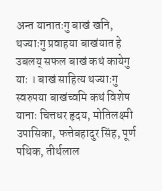अन्त यानातःगु बाखं खनि, थज्याःगु प्रवाहया बाखंयात हे उबलय् सफल बाखं कथं कायेगु याः । बाखं साहित्य थज्याःगु स्वरुपया बाखंच्वमि कथं विशेष यानाः चित्तधर हृदय, मोतिलक्ष्मी उपासिका, फत्तेबहादुर सिंह, पूर्ण पथिक, तीर्थलाल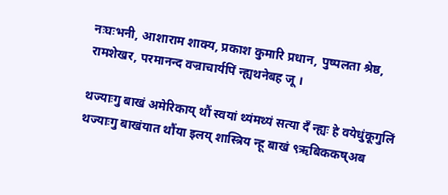नःघःभनी, आशाराम शाक्य, प्रकाश कुमारि प्रधान, पुष्पलता श्रेष्ठ, रामशेखर, परमानन्द वज्राचार्यपिं न्ह्यथनेबह जू ।

थज्याःगु बाखं अमेरिकाय् थौं स्वयां थ्यंमथ्यं सत्या दँ न्ह्यः हे वयेधुंकूगुलिं थज्याःगु बाखंयात थौंया इलय् शास्त्रिय न्हू बाखं ९ऋबिककष्अब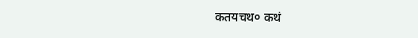कतयचथ० कथं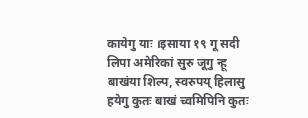कायेगु याः ।इसाया १९ गू सदी लिपा अमेरिकां सुरु जूगु न्हू बाखंया शिल्प, स्वरुपय् हिलासु हयेगु कुतः बाखं च्वमिपिनि कुतः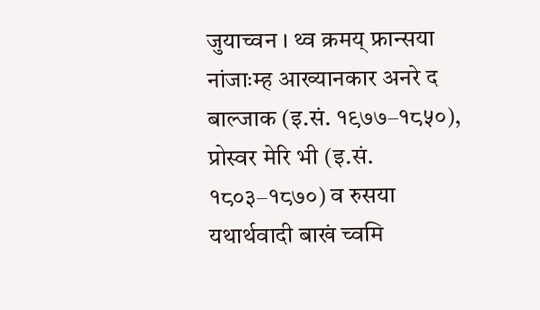जुयाच्वन । थ्व क्रमय् फ्रान्सया नांजाःम्ह आख्यानकार अनरे द बाल्जाक (इ.सं. १९७७–१८५०), प्रोस्वर मेरि भी (इ.सं. १८०३–१८७०) व रुसया यथार्थवादी बाखं च्वमि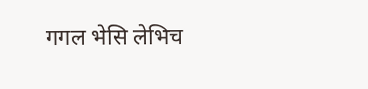गगल भेसि लेभिच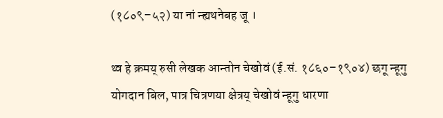(१८०९–५२) या नां न्ह्यथनेबह जू ।

थ्व हे क्रमय् रुसी लेखक आन्तोन चेखोवं (ई.सं. १८६०–१९०४) छगू न्हूगु योगदान बिल, पात्र चित्रणया क्षेत्रय् चेखोवं न्हूगु धारणा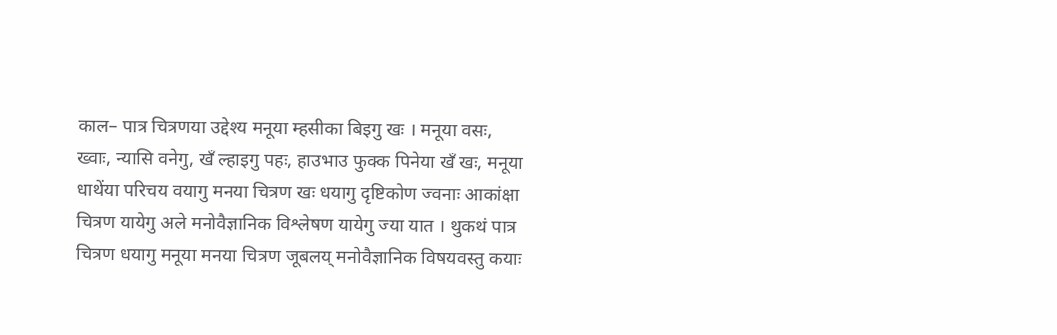काल– पात्र चित्रणया उद्देश्य मनूया म्हसीका बिइगु खः । मनूया वसः, ख्वाः, न्यासि वनेगु, खँ ल्हाइगु पहः, हाउभाउ फुक्क पिनेया खँ खः, मनूया धाथेंया परिचय वयागु मनया चित्रण खः धयागु दृष्टिकोण ज्वनाः आकांक्षा चित्रण यायेगु अले मनोवैज्ञानिक विश्लेषण यायेगु ज्या यात । थुकथं पात्र चित्रण धयागु मनूया मनया चित्रण जूबलय् मनोवैज्ञानिक विषयवस्तु कयाः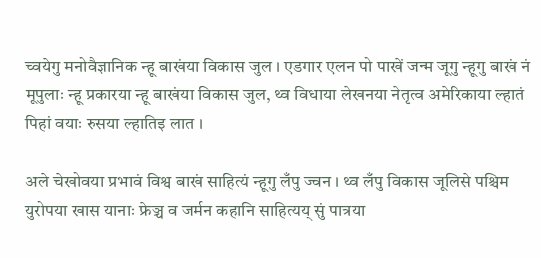च्वयेगु मनोवैज्ञानिक न्हू बाखंया विकास जुल । एडगार एलन पो पाखें जन्म जूगु न्हूगु बाखं नं मूपुलाः न्हू प्रकारया न्हू बाखंया विकास जुल, थ्व विधाया लेखनया नेतृत्व अमेरिकाया ल्हातं पिहां वयाः रुसया ल्हातिइ लात ।

अले चेखोवया प्रभावं विश्व बाखं साहित्यं न्हूगु लँपु ज्वन । थ्व लँपु विकास जूलिसे पश्चिम युरोपया खास यानाः फ्रेञ्च व जर्मन कहानि साहित्यय् सुं पात्रया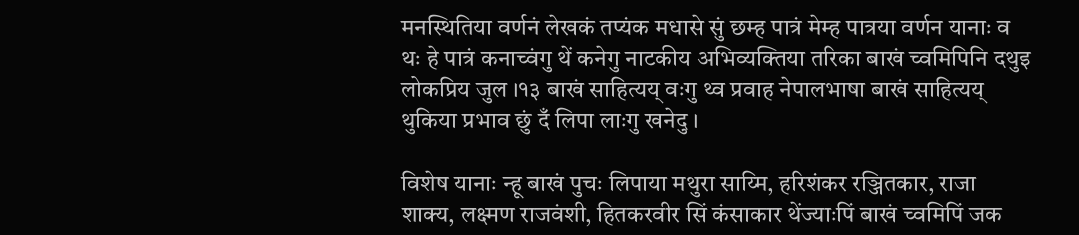मनस्थितिया वर्णनं लेखकं तप्यंक मधासे सुं छम्ह पात्रं मेम्ह पात्रया वर्णन यानाः व थः हे पात्रं कनाच्वंगु थें कनेगु नाटकीय अभिव्यक्तिया तरिका बाखं च्वमिपिनि दथुइ लोकप्रिय जुल ।१३ बाखं साहित्यय् वःगु थ्व प्रवाह नेपालभाषा बाखं साहित्यय् थुकिया प्रभाव छुं दँ लिपा लाःगु खनेदु ।

विशेष यानाः न्हू बाखं पुचः लिपाया मथुरा साय्मि, हरिशंकर रञ्जितकार, राजा शाक्य, लक्ष्मण राजवंशी, हितकरवीर सिं कंसाकार थेंज्याःपिं बाखं च्वमिपिं जक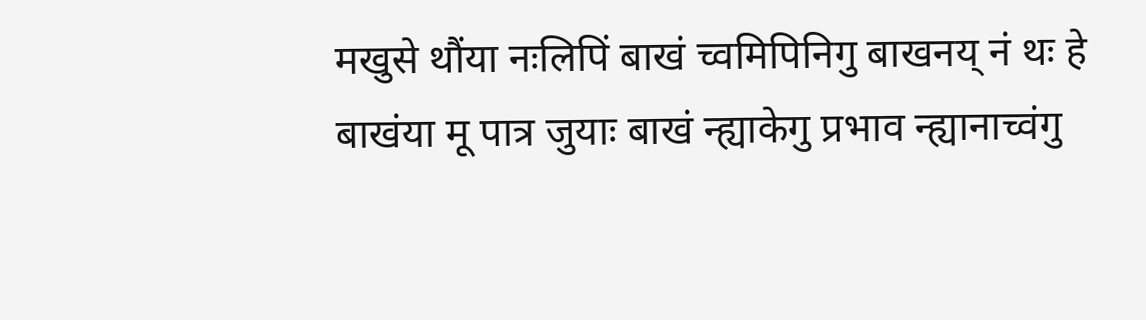मखुसे थौंया नःलिपिं बाखं च्वमिपिनिगु बाखनय् नं थः हे बाखंया मू पात्र जुयाः बाखं न्ह्याकेगु प्रभाव न्ह्यानाच्वंगु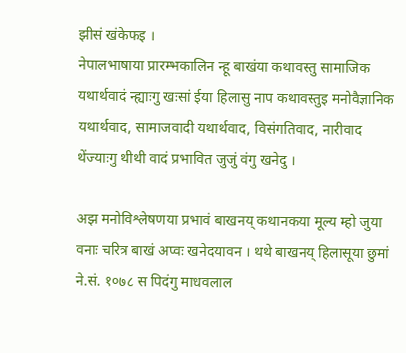झीसं खंकेफइ ।
नेपालभाषाया प्रारम्भकालिन न्हू बाखंया कथावस्तु सामाजिक यथार्थवादं न्ह्याःगु खःसां ईया हिलासु नाप कथावस्तुइ मनोवैज्ञानिक यथार्थवाद, सामाजवादी यथार्थवाद, विसंगतिवाद, नारीवाद थेंज्याःगु थीथी वादं प्रभावित जुजुं वंगु खनेदु ।

अझ मनोविश्लेषणया प्रभावं बाखनय् कथानकया मूल्य म्हो जुया वनाः चरित्र बाखं अप्वः खनेदयावन । थथे बाखनय् हिलासूया छुमां ने.सं. १०७८ स पिदंगु माधवलाल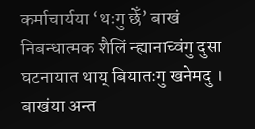कर्माचार्यया ‘थःगु छेँ’ बाखं निबन्धात्मक शैलिं न्ह्यानाच्वंगु दुसा घटनायात थाय् बियातःगु खनेमदु । बाखंया अन्त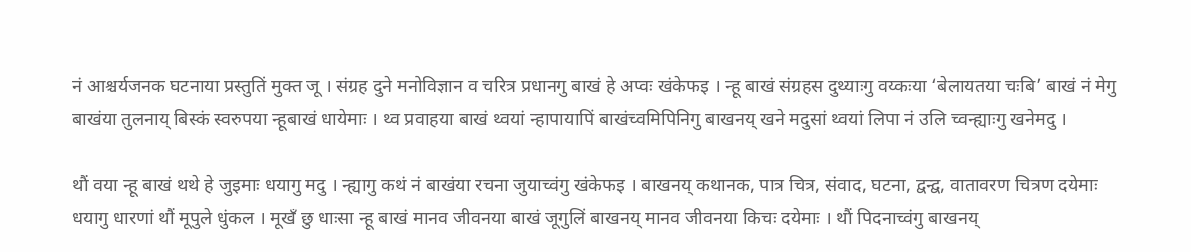नं आश्चर्यजनक घटनाया प्रस्तुतिं मुक्त जू । संग्रह दुने मनोविज्ञान व चरित्र प्रधानगु बाखं हे अप्वः खंकेफइ । न्हू बाखं संग्रहस दुथ्याःगु वय्कःया ‘बेलायतया चःबि’ बाखं नं मेगु बाखंया तुलनाय् बिस्कं स्वरुपया न्हूबाखं धायेमाः । थ्व प्रवाहया बाखं थ्वयां न्हापायापिं बाखंच्वमिपिनिगु बाखनय् खने मदुसां थ्वयां लिपा नं उलि च्वन्ह्याःगु खनेमदु ।

थौं वया न्हू बाखं थथे हे जुइमाः धयागु मदु । न्ह्यागु कथं नं बाखंया रचना जुयाच्वंगु खंकेफइ । बाखनय् कथानक, पात्र चित्र, संवाद, घटना, द्वन्द्व, वातावरण चित्रण दयेमाः धयागु धारणां थौं मूपुले धुंकल । मूखँ छु धाःसा न्हू बाखं मानव जीवनया बाखं जूगुलिं बाखनय् मानव जीवनया किचः दयेमाः । थौं पिदनाच्वंगु बाखनय्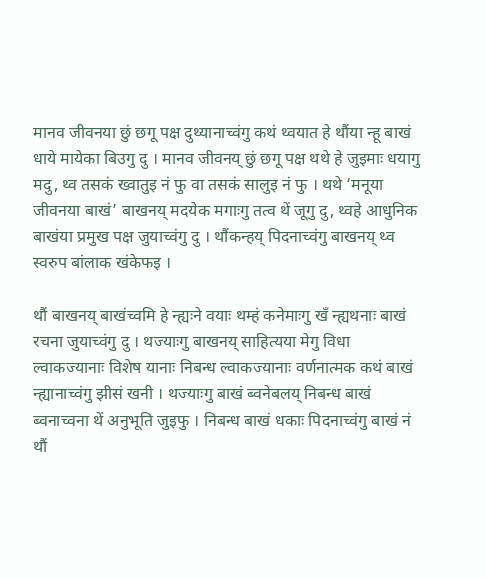मानव जीवनया छुं छगू पक्ष दुथ्यानाच्वंगु कथं थ्वयात हे थौंया न्हू बाखं धाये मायेका बिउगु दु । मानव जीवनय् छुं छगू पक्ष थथे हे जुइमाः धयागु मदु, थ्व तसकं ख्वातुइ नं फु वा तसकं सालुइ नं फु । थथे ‘मनूया जीवनया बाखं’ बाखनय् मदयेक मगाःगु तत्व थें जूगु दु, थ्वहे आधुनिक बाखंया प्रमुख पक्ष जुयाच्वंगु दु । थौंकन्हय् पिदनाच्वंगु बाखनय् थ्व स्वरुप बांलाक खंकेफइ ।

थौं बाखनय् बाखंच्वमि हे न्ह्यःने वयाः थम्हं कनेमाःगु खँ न्ह्यथनाः बाखं रचना जुयाच्वंगु दु । थज्याःगु बाखनय् साहित्यया मेगु विधा ल्वाकज्यानाः विशेष यानाः निबन्ध ल्वाकज्यानाः वर्णनात्मक कथं बाखं न्ह्यानाच्वंगु झीसं खनी । थज्याःगु बाखं ब्वनेबलय् निबन्ध बाखं ब्वनाच्वना थें अनुभूति जुइफु । निबन्ध बाखं धकाः पिदनाच्वंगु बाखं नं थौं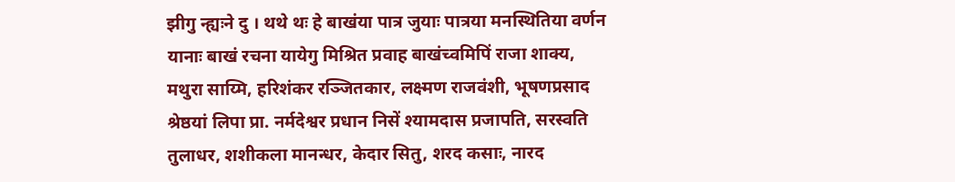झीगु न्ह्यःने दु । थथे थः हे बाखंया पात्र जुयाः पात्रया मनस्थितिया वर्णन यानाः बाखं रचना यायेगु मिश्रित प्रवाह बाखंच्वमिपिं राजा शाक्य, मथुरा साय्मि, हरिशंकर रञ्जितकार, लक्ष्मण राजवंशी, भूषणप्रसाद श्रेष्ठयां लिपा प्रा. नर्मदेश्वर प्रधान निसें श्यामदास प्रजापति, सरस्वति तुलाधर, शशीकला मानन्धर, केदार सितु, शरद कसाः, नारद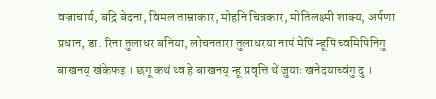वज्राचार्य, बद्रि बेदना, विमल ताम्राकार, मोहनि चित्रकार, मोतिलक्ष्मी शाक्य, अर्पणा प्रधान, डा. रिना तुलाधर बनिया, लोचनतारा तुलाधरया नापं मेपिं न्हूपिं च्वमिपिनिगु बाखनय् खंकेफइ । छगू कथं थ्व हे बाखनय् न्हू प्रवृत्ति थें जुयाः खनेदयाच्वंगु दु ।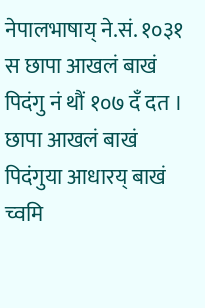नेपालभाषाय् ने.सं. १०३१ स छापा आखलं बाखं पिदंगु नं थौं १०७ दँ दत । छापा आखलं बाखं पिदंगुया आधारय् बाखं च्वमि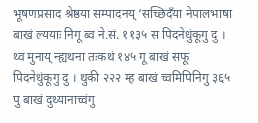भूषणप्रसाद श्रेष्ठया सम्पादनय् ‘सच्छिदँया नेपालभाषा बाखं ल्ययाः निगू ब्व ने.सं. ११३५ स पिदनेधुंकूगु दु । थ्व मुनाय् न्ह्यथना तःकथं १४५ गू बाखं सफू पिदनेधुंकूगु दु । थुकी २२२ म्ह बाखं च्वमिपिनिगु ३६५ पु बाखं दुथ्यानाच्वंगु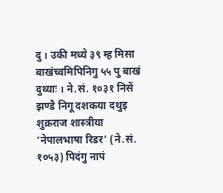दु । उकी मध्ये ३९ म्ह मिसा बाखंच्वमिपिनिगु ५५ पु बाखं दुथ्याः । ने.सं. १०३१ निसें झण्डै निगू दशकया दथुइ शुक्रराज शास्त्रीया ‘नेपालभाषा रिडर’ (ने.सं. १०५३) पिदंगु नापं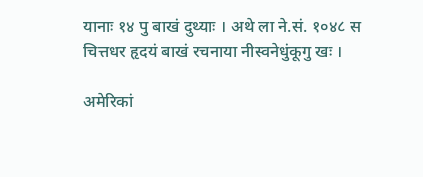यानाः १४ पु बाखं दुथ्याः । अथे ला ने.सं. १०४८ स चित्तधर हृदयं बाखं रचनाया नीस्वनेधुंकूगु खः ।

अमेरिकां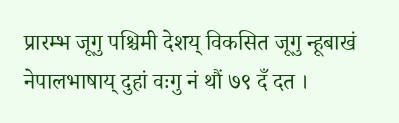प्रारम्भ जूगु पश्चिमी देशय् विकसित जूगु न्हूबाखं नेपालभाषाय् दुहां वःगु नं थौं ७९ दँ दत ।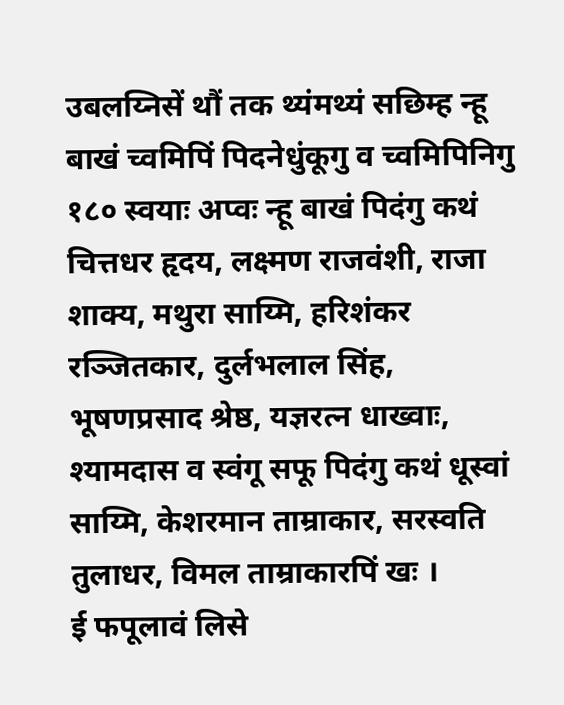उबलय्निसें थौं तक थ्यंमथ्यं सछिम्ह न्हू बाखं च्वमिपिं पिदनेधुंकूगु व च्वमिपिनिगु १८० स्वयाः अप्वः न्हू बाखं पिदंगु कथं चित्तधर हृदय, लक्ष्मण राजवंशी, राजा शाक्य, मथुरा साय्मि, हरिशंकर रञ्जितकार, दुर्लभलाल सिंह, भूषणप्रसाद श्रेष्ठ, यज्ञरत्न धाख्वाः, श्यामदास व स्वंगू सफू पिदंगु कथं धूस्वां साय्मि, केशरमान ताम्राकार, सरस्वति तुलाधर, विमल ताम्राकारपिं खः ।
ई फपूलावं लिसे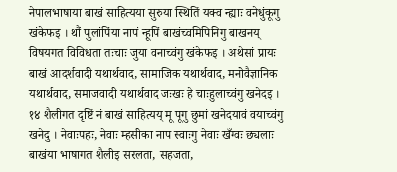नेपालभाषाया बाखं साहित्यया सुरुया स्थितिं यक्व न्ह्याः वनेधुंकूगु खंकेफइ । थौं पुलांपिंया नापं न्हूपिं बाखंच्वमिपिनिगु बाखनय् विषयगत विविधता तःचाः जुया वनाच्वंगु खंकेफइ । अथेसां प्रायः बाखं आदर्शवादी यथार्थवाद, सामाजिक यथार्थवाद, मनोवैज्ञानिक यथार्थवाद, समाजवादी यथार्थवाद जःखः हे चाःहुलाच्वंगु खनेदइ । १४ शैलीगत दृष्टिं नं बाखं साहित्यय् मू पूगु छुमां खनेदयावं वयाच्वंगु खनेदु । नेवाःपहः, नेवाः म्हसीका नाप स्वाःगु नेवाः खँग्वः छ्यलाः बाखंया भाषागत शैलीइ सरलता, सहजता,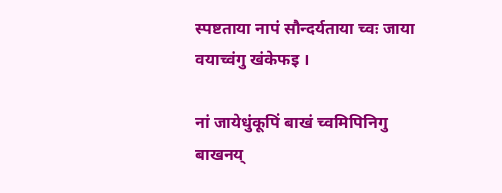स्पष्टताया नापं सौन्दर्यताया च्वः जाया वयाच्वंगु खंकेफइ ।

नां जायेधुंकूपिं बाखं च्वमिपिनिगु बाखनय्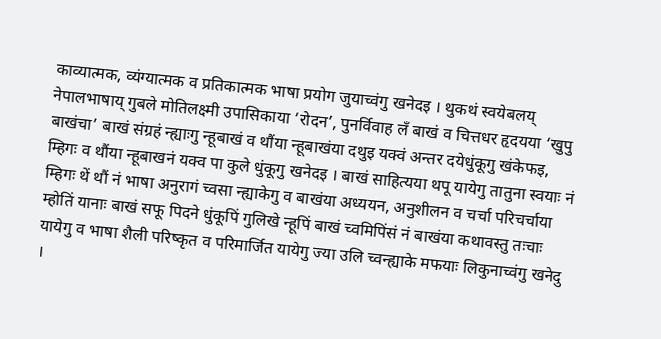काव्यात्मक, व्यंग्यात्मक व प्रतिकात्मक भाषा प्रयोग जुयाच्वंगु खनेदइ । थुकथं स्वयेबलय् नेपालभाषाय् गुबले मोतिलक्ष्मी उपासिकाया ‘रोदन’, पुनर्विवाह लँ बाखं व चित्तधर हृदयया ‘खुपु बाखंचा’ बाखं संग्रहं न्ह्याःगु न्हूबाखं व थौंया न्हूबाखंया दथुइ यक्वं अन्तर दयेधुंकूगु खंकेफइ, म्हिगः व थौंया न्हूबाखनं यक्व पा कुले धुंकूगु खनेदइ । बाखं साहित्यया थपू यायेगु तातुना स्वयाः नं म्हिगः थें थौं नं भाषा अनुरागं च्वसा न्ह्याकेगु व बाखंया अध्ययन, अनुशीलन व चर्चा परिचर्चाया म्होतिं यानाः बाखं सफू पिदने धुंकूपिं गुलिखे न्हूपिं बाखं च्वमिपिंसं नं बाखंया कथावस्तु तःचाः यायेगु व भाषा शैली परिष्कृत व परिमार्जित यायेगु ज्या उलि च्वन्ह्याके मफयाः लिकुनाच्वंगु खनेदु ।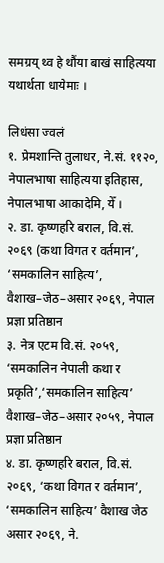समग्रय् थ्व हे थौंया बाखं साहित्यया यथार्थता धायेमाः ।

लिधंसा ज्वलं
१. प्रेमशान्ति तुलाधर, ने.सं. ११२०, नेपालभाषा साहित्यया इतिहास, नेपालभाषा आकादेमि, येँ ।
२. डा. कृष्णहरि बराल, वि.सं. २०६९ (कथा विगत र वर्तमान’, ‘समकालिन साहित्य’, वैशाख–जेठ–असार २०६९, नेपाल प्रज्ञा प्रतिष्ठान
३. नेत्र एटम वि.सं. २०५९, ‘समकालिन नेपाली कथा र प्रकृति’,‘समकालिन साहित्य’ वैशाख–जेठ–असार २०५९, नेपाल प्रज्ञा प्रतिष्ठान
४. डा. कृष्णहरि बराल, वि.सं. २०६९, ‘कथा विगत र वर्तमान’, ‘समकालिन साहित्य’ वैशाख जेठ असार २०६९, ने.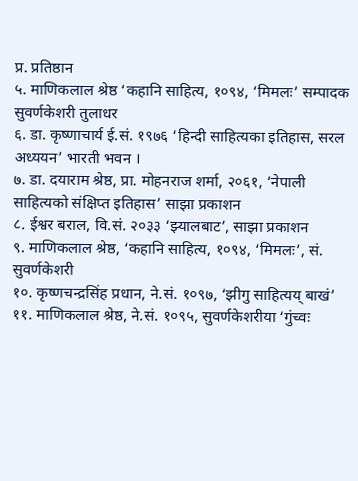प्र. प्रतिष्ठान
५. माणिकलाल श्रेष्ठ ‘कहानि साहित्य, १०९४, ‘मिमलः’ सम्पादक सुवर्णकेशरी तुलाधर
६. डा. कृष्णाचार्य ई.सं. १९७६ ‘हिन्दी साहित्यका इतिहास, सरल अध्ययन’ भारती भवन ।
७. डा. दयाराम श्रेष्ठ, प्रा. मोहनराज शर्मा, २०६१, ‘नेपाली साहित्यको संक्षिप्त इतिहास’ साझा प्रकाशन
८. ईश्वर बराल, वि.सं. २०३३ ‘झ्यालबाट’, साझा प्रकाशन
९. माणिकलाल श्रेष्ठ, ‘कहानि साहित्य, १०९४, ‘मिमलः’, सं. सुवर्णकेशरी
१०. कृष्णचन्द्रसिंह प्रधान, ने.सं. १०९७, ‘झीगु साहित्यय् बाखं’
११. माणिकलाल श्रेष्ठ, ने.सं. १०९५, सुवर्णकेशरीया ‘गुंच्वः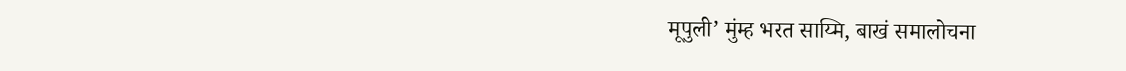मूपुली’ मुंम्ह भरत साय्मि, बाखं समालोचना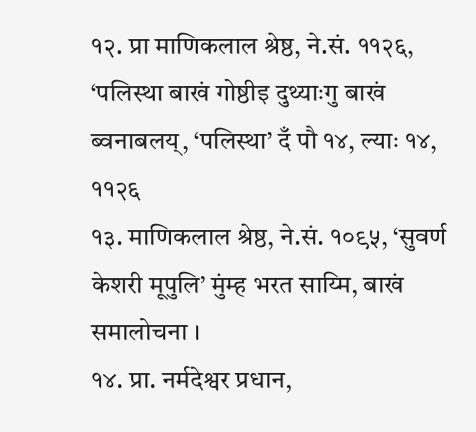१२. प्रा माणिकलाल श्रेष्ठ, ने.सं. ११२६, ‘पलिस्था बाखं गोष्ठीइ दुथ्याःगु बाखं ब्वनाबलय्, ‘पलिस्था’ दँ पौ १४, ल्याः १४, ११२६
१३. माणिकलाल श्रेष्ठ, ने.सं. १०९५, ‘सुवर्ण केशरी मूपुलि’ मुंम्ह भरत साय्मि, बाखं समालोचना ।
१४. प्रा. नर्मदेश्वर प्रधान,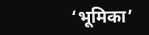‘भूमिका’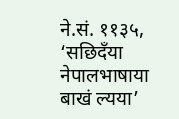ने.सं. ११३५, ‘सछिदँया नेपालभाषाया बाखं ल्यया’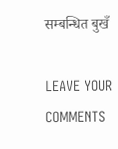सम्बन्धित बुखँ

LEAVE YOUR COMMENTS